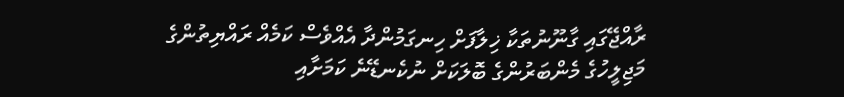ރާއްޖޭގައި ގާނޫނުތަކާ ޚިލާފަށް ހިނގަމުންދާ އެއްވެސް ކަމެއް ރައްޔިތުންގެ މަޖިލީހުގެ މެންބަރުންގެ ބޮލަކަށް ނުކެނޑޭނެ ކަމަށާއި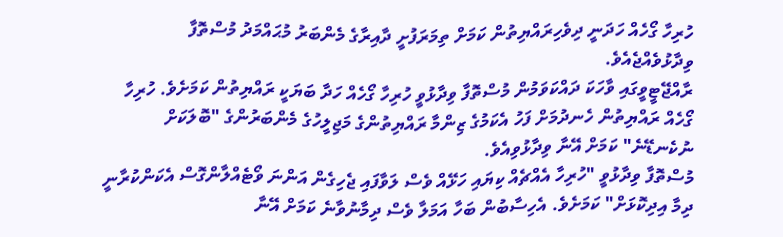ހުރިހާ ގޯހެއް ހަދަނީ ދިވެހިރައްޔިތުން ކަމަށް ތިމަރަފުށީ ދާއިރާގެ މެންބަރު މުޙައްމަދު މުސްތޮފާ ވިދާޅުވެއްޖެއެވެ.
ރާއްޖޭޓީވީގައި ވާހަކަ ދައްކަވަމުން މުސްތޮފާ ވިދާޅުވީ ހުރިހާ ގޯހެއް ހަދާ ބަޔަކީ ރައްޔިތުން ކަމަށެވެ. ހުރިހާ ގޯހެއް ރައްޔިތުން ހެނދުމަށް ފަހު އެކަމުގެ ޒިންމާ ރައްޔިތުންގެ މަޖިލީހުގެ މެންބަރުންގެ "ބޮލަކަށް ނުކެނޑޭނެ" ކަމަށް އޭނާ ވިދާޅުވިއެވެ.
މުސްތޮފާ ވިދާޅުވީ "ހުރިހާ އެއްޗެއް ކިޔައި ހަޅޭއް ވެސް ލަވާފައި ޖެހިގެން އަންނަ ވޯޓެއްލާންގޮސް އެކަންކުރާނީ ދިމާ އިދިކޮޅަށް" ކަމަށެވެ. އެހިސާބުން ބަހާ އަމަލާ ވެސް ދިމާނުވާނެ ކަމަށް އޭނާ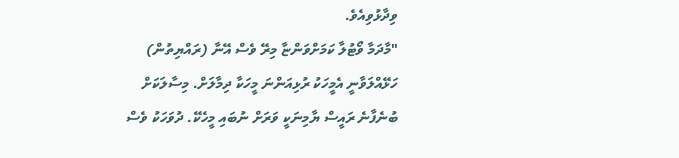ވިދާޅުވިއެވެ.
"މާދަމާ ވޯޓުލާ ކަމަށްވަންޏާ މިރޭ ވެސް އޭނާ (ރައްޔިތުން) ހަޅޭއްލަވާނީ އެމީހަކު ރުޅިއަންނަ މީހަކާ ދިމާލަށް. މިސާލަކަށް ބުނެފާނެ ރައީސް ޔާމިނަކީ ވަރަށް ނުބައި މީހެކޭ. ދުވަހަކު ވެސް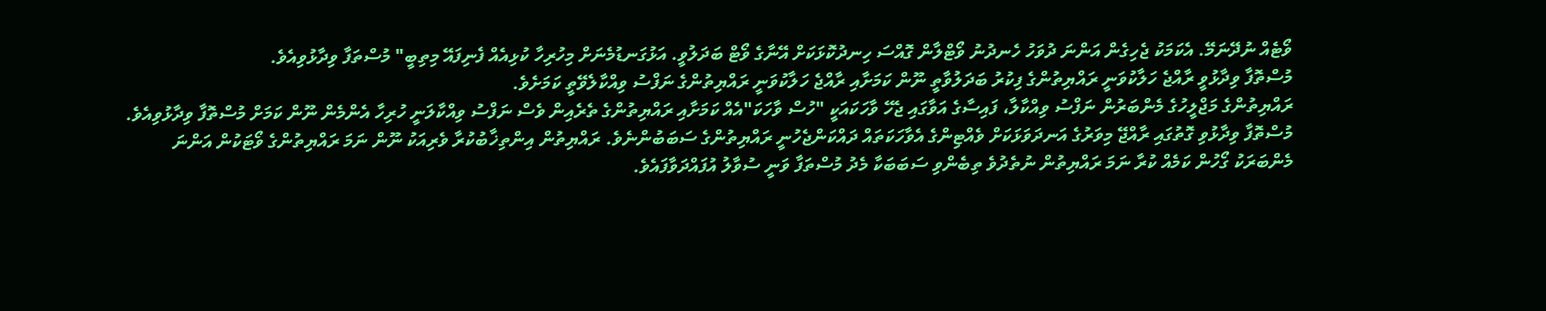ވޯޓެއް ނުދޭނަމޭ. އެކަމަކު ޖެހިގެން އަންނަ ދުވަހު ހެނދުނު ވޯޓްލާން ގޮއްސަ ހިނދުކޮޅަކަށް އޭނާގެ ވޯޓް ބަދަލުވީ. އަޅުގަނޑުމެނަށް މިހުރިހާ ކުޅިއެއް ފެނިފައޭ މިތިބީ" މުސްތަފާ ވިދާޅުވިއެވެ.
މުސްތޮފާ ވިދާޅުވީ ރާއްޖެ ހަލާކުވަނީ ރައްޔިތުންގެ ފިކުރު ބަދަލުވާތީ ނޫން ކަމަށާއި ރާއްޖެ ހަލާކުވަނީ ރައްޔިތުންގެ ނަފްސު ވިއްކާލެވޭތީ ކަމަށެވެ.
ރައްޔިތުންގެ މަޖްލީހުގެ މެންބަރުން ނަފްސު ވިއްކާލާ، ފައިސާގެ އަވާގައި ޖެހޭ ވާހަކައަކީ "ހުސް ވާހަކަ"އެއް ކަމަށާއި ރައްޔިތުންގެ ތެރެއިން ވެސް ނަފްސު ވިއްކާލަނީ ހުރިހާ އެންމެން ނޫން ކަމަށް މުސްތޮފާ ވިދާޅުވިއެވެ.
މުސްތޮފާ ވިދާޅުވި ގޮތުގައި ރާއްޖޭ މިވަރުގެ އަނދަވަޅަކަށް ވެއްޓިންގެ އެވާހަކަތައް ދައްކަންޖެހުނީ ރައްޔިތުންގެ ސަބަބުންނެވެ. ރައްޔިތުން އިންތިޚާބުކުރާ ވެރިއަކު ނޫން ނަމަ ރައްޔިތުންގެ ވޯޓަކުން އަންނަ މެންބަރަކު ގޯހުން ކަމެއް ކުރާ ނަމަ ރައްޔިތުން ނުތެދުވެ ތިބެންވި ސަބަބަކާ މެދު މުސްތަފާ ވަނީ ސުވާލު އުފައްދަވާފައެވެ.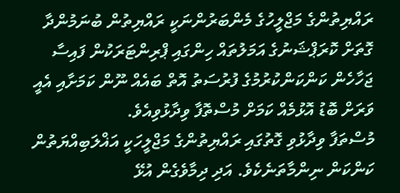ރައްޔިތުންގެ މަޖްލީހުގެ މެންބަރުންނަކީ ރައްޔިތުން ބުނަމުންދާ ގޮތަށް ކޮރަޕްޝަނުގެ އަމަލުތައް ހިންގައި ޕްރިންޓަރަކުން ފައިސާ ޖަހާހެން ކަންކަންކުރުމުގެ ފުރުސަތު އޮތް ބައެއް ނޫން ކަމަށާއި އެއީ ވަރަށް ބޮޑު އޮޅުމެއް ކަމަށް މުސްތޮފާ ވިދާޅުވިއެވެ.
މުސްތަފާ ވިދާޅުވި ގޮތުގައި ރައްޔިތުންގެ މަޖްލީހަކީ އަޣްލަބިއްޔަތުން ކަންކަން ނިންމާތަނެކެވެ. އަދި ދިމާވެގެން އުޅޭ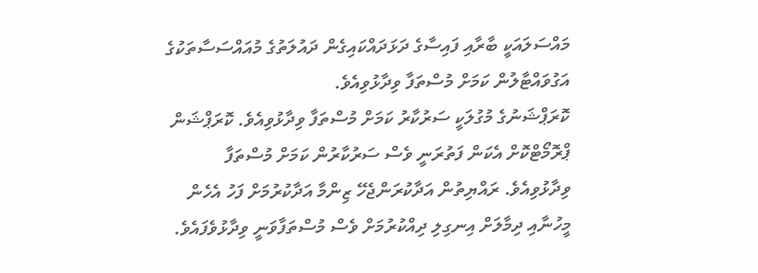މައްސަލައަކީ ބާރާއި ފައިސާގެ ދަޅަދައްކައިގެން ދައުލަތުގެ މުއައްސަސާތަކުގެ އަގުވައްޓާލުން ކަމަށް މުސްތަފާ ވިދާޅުވިއެވެ.
ކޮރަޕްޝަނުގެ މުގުލަކީ ސަރުކާރު ކަމަށް މުސްތަފާ ވިދާޅުވިއެވެ. ކޮރަޕްޝަން ޕްރޮމޯޓްކޮށް އެކަން ފަތުރަނީ ވެސް ސަރުކާރުން ކަމަށް މުސްތަފާ ވިދާޅުވިއެވެ. ރައްޔިތުން އަދާކުރަންޖެހޭ ޒިންމާ އަދާކުރުމަށް ފަހު އެހެން މީހުނާއި ދިމާލަށް އިނގިލި ދިއްކުރުމަށް ވެސް މުސްތަފާވަނީ ވިދާޅުވެފައެވެ.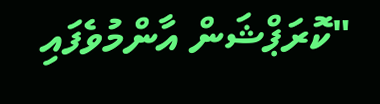"ކޮރަޕްޝަން އާންމުވެފައި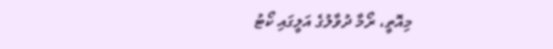މިއޮތީ، ރޯމާ ދުވާލުގެ އަލީގައި ކޯޓު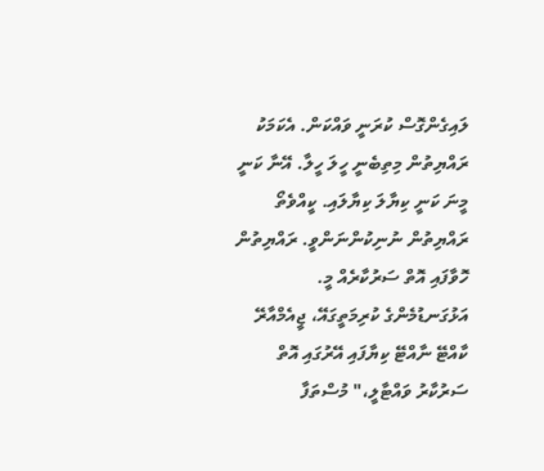ލައިގެންގޮސް ކުރަނީ ވައްކަން. އެކަމަކު ރައްޔިތުން މިތިބެނީ ހީލަ ހީލާ. އޭނާ ކަނީ މީނަ ކަނީ ކިޔާލަ ކިޔާލައި. ކީއްވެތޯ ރައްޔިތުން ނުނިކުންނަންވީ. ރައްޔިތުން ހޮވާފައި އޮތް ސަރުކާރެއް މީ. އަޅުގަނޑުމެންގެ ކުރިމަތީގައޭ، ޖީއެމްއާރޭ ކާއްޓޭ ނާއްޓޭ ކިޔާފައި އޭރުގައި އޮތް ސަރުކާރު ވައްޓާލީ،" މުސްތަފާ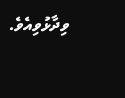ވިދާޅުވިއެވެ.